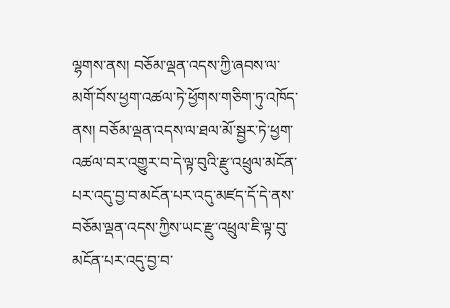ལྷགས་ནས། བཅོམ་ལྡན་འདས་ཀྱི་ཞབས་ལ་མགོ་བོས་ཕྱག་འཚལ་ཏེ་ཕྱོགས་གཅིག་ཏུ་འཁོད་ནས། བཅོམ་ལྡན་འདས་ལ་ཐལ་མོ་སྦྱར་ཏེ་ཕྱག་འཚལ་བར་འགྱུར་བ་དེ་ལྟ་བུའི་རྫུ་འཕྲུལ་མངོན་པར་འདུ་བྱ་བ་མངོན་པར་འདུ་མཛད་དོ་དེ་ནས་བཅོམ་ལྡན་འདས་ཀྱིས་ཡང་རྫུ་འཕྲུལ་ཇི་ལྟ་བུ་མངོན་པར་འདུ་བྱ་བ་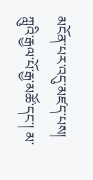མངོན་པར་འདུ་མཛད་པས། ཀླུའི་རྒྱལ་པོ་རྒྱ་མཚོ་དང་། མ་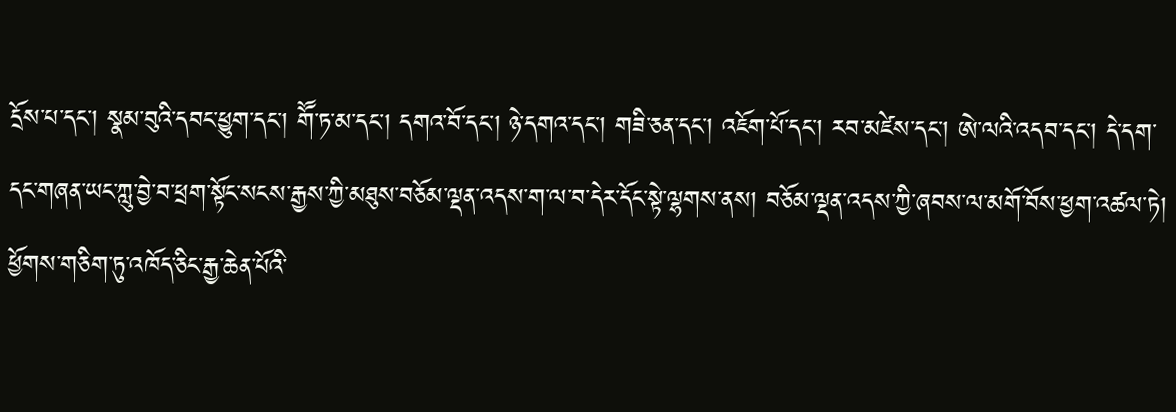དྲོས་པ་དང་། སྣམ་བུའི་དབང་ཕྱུག་དང་། གཽ་ཏ་མ་དང་། དགའ་བོ་དང་། ཉེ་དགའ་དང་། གཟི་ཅན་དང་། འཇོག་པོ་དང་། རབ་མཛེས་དང་། ཨེ་ལའི་འདབ་དང་། དེ་དག་དང་གཞན་ཡང་ཀླུ་བྱེ་བ་ཕྲག་སྟོང་སངས་རྒྱས་ཀྱི་མཐུས་བཅོམ་ལྡན་འདས་ག་ལ་བ་དེར་དོང་སྟེ་ལྷགས་ནས། བཅོམ་ལྡན་འདས་ཀྱི་ཞབས་ལ་མགོ་བོས་ཕྱག་འཚལ་ཏེ། ཕྱོགས་གཅིག་ཏུ་འཁོད་ཅིང་རྒྱ་ཆེན་པོའི་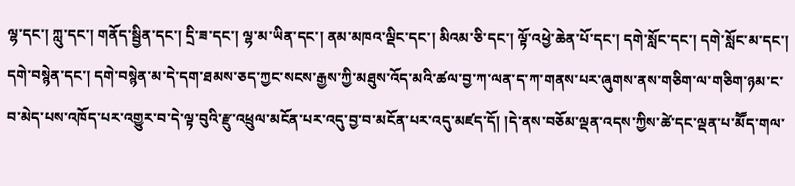ལྷ་དང་། ཀླུ་དང་། གནོད་སྦྱིན་དང་། དྲི་ཟ་དང་། ལྷ་མ་ཡིན་དང་། ནམ་མཁའ་ལྡིང་དང་། མིའམ་ཅི་དང་། ལྟོ་འཕྱེ་ཆེན་པོ་དང་། དགེ་སློང་དང་། དགེ་སློང་མ་དང་། དགེ་བསྙེན་དང་། དགེ་བསྙེན་མ་དེ་དག་ཐམས་ཅད་ཀྱང་སངས་རྒྱས་ཀྱི་མཐུས་འོད་མའི་ཚལ་བྱ་ཀ་ལན་ད་ཀ་གནས་པར་ཞུགས་ནས་གཅིག་ལ་གཅིག་ཉམ་ང་བ་མེད་པས་འཁོད་པར་འགྱུར་བ་དེ་ལྟ་བུའི་རྫུ་འཕྲུལ་མངོན་པར་འདུ་བྱ་བ་མངོན་པར་འདུ་མཛད་དོ། །དེ་ནས་བཅོམ་ལྡན་འདས་ཀྱིས་ཚེ་དང་ལྡན་པ་མཽད་གལ་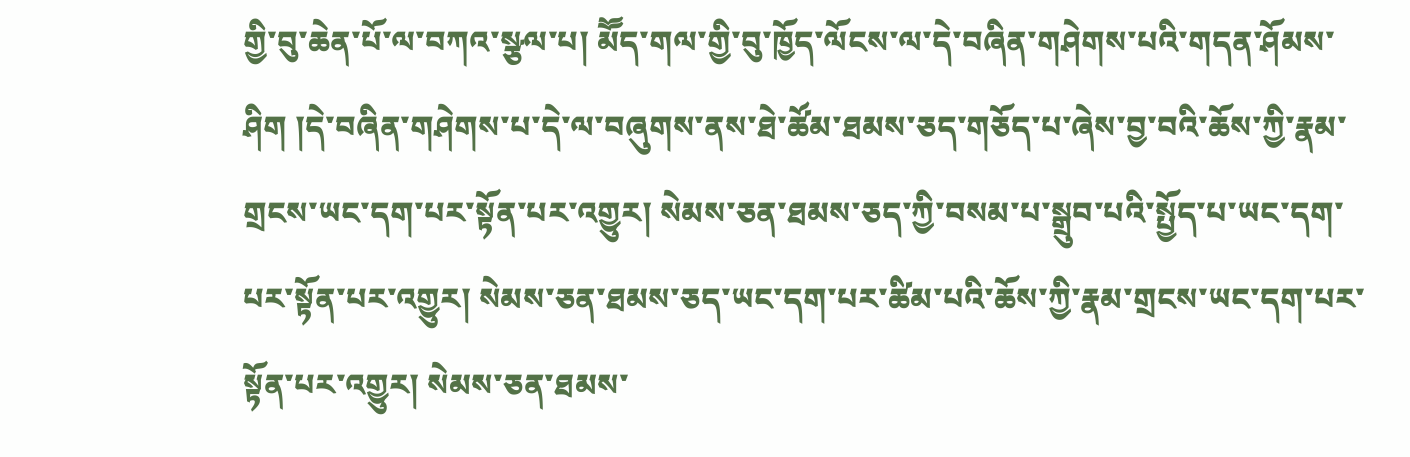གྱི་བུ་ཆེན་པོ་ལ་བཀའ་སྩལ་པ། མཽད་གལ་གྱི་བུ་ཁྱོད་ལོངས་ལ་དེ་བཞིན་གཤེགས་པའི་གདན་ཤོམས་ཤིག །དེ་བཞིན་གཤེགས་པ་དེ་ལ་བཞུགས་ནས་ཐེ་ཚོམ་ཐམས་ཅད་གཅོད་པ་ཞེས་བྱ་བའི་ཆོས་ཀྱི་རྣམ་གྲངས་ཡང་དག་པར་སྟོན་པར་འགྱུར། སེམས་ཅན་ཐམས་ཅད་ཀྱི་བསམ་པ་སྒྲུབ་པའི་སྤྱོད་པ་ཡང་དག་པར་སྟོན་པར་འགྱུར། སེམས་ཅན་ཐམས་ཅད་ཡང་དག་པར་ཚིམ་པའི་ཆོས་ཀྱི་རྣམ་གྲངས་ཡང་དག་པར་སྟོན་པར་འགྱུར། སེམས་ཅན་ཐམས་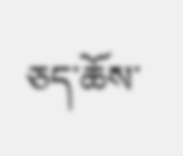ཅད་ཆོས་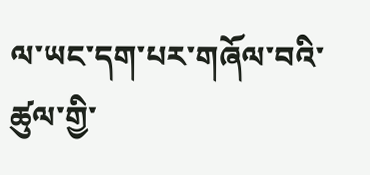ལ་ཡང་དག་པར་གཞོལ་བའི་ཚུལ་གྱི་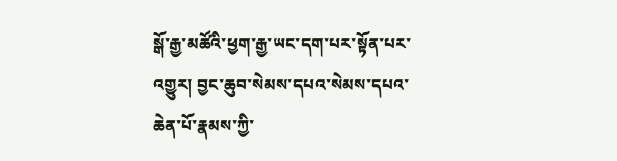སྒོ་རྒྱ་མཚོའི་ཕྱག་རྒྱ་ཡང་དག་པར་སྟོན་པར་འགྱུར། བྱང་ཆུབ་སེམས་དཔའ་སེམས་དཔའ་ཆེན་པོ་རྣམས་ཀྱི་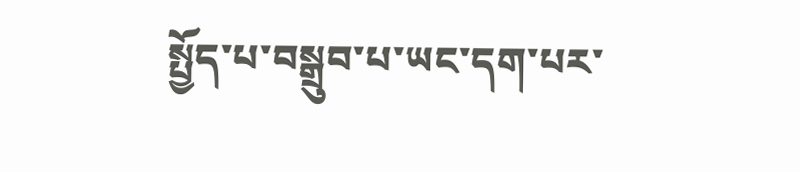སྤྱོད་པ་བསྒྲུབ་པ་ཡང་དག་པར་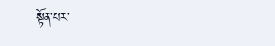སྟོན་པར་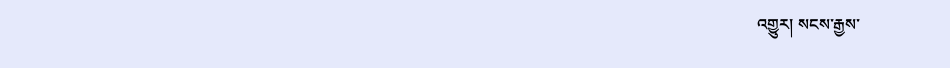འགྱུར། སངས་རྒྱས་